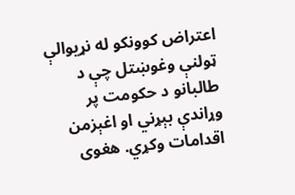اعتراض کوونکو له نړیوالې ټولنې وغوښتل چې د طالبانو د حکومت پر وړاندې بېړني او اغېزمن اقدامات وکړي. هغوی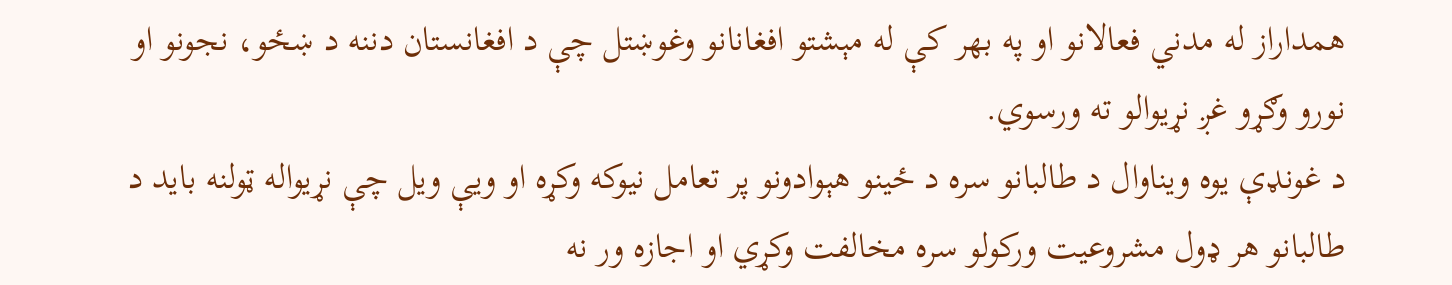همداراز له مدني فعالانو او په بهر کې له مېشتو افغانانو وغوښتل چې د افغانستان دننه د ښځو، نجونو او نورو وګړو غږ نړیوالو ته ورسوي.
د غونډې یوه ویناوال د طالبانو سره د ځینو هېوادونو پر تعامل نیوکه وکړه او ویې ویل چې نړیواله ټولنه باید د طالبانو هر ډول مشروعیت ورکولو سره مخالفت وکړي او اجازه ور نه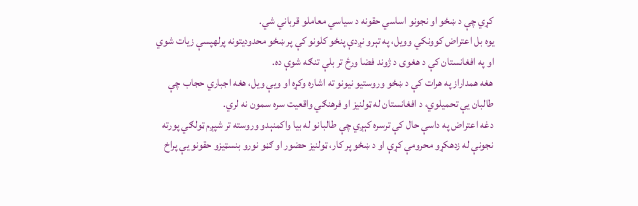کړي چې د ښځو او نجونو اساسي حقونه د سیاسي معاملو قرباني شي.
یوه بل اعتراض کوونکي وویل، په تېرو نږدې پنځو کلونو کې پر ښځو محدودیتونه پرلهپسې زیات شوي او په افغانستان کې د هغوی د ژوند فضا ورځ تر بلې تنګه شوې ده.
هغه همداراز په هرات کې د ښځو وروستیو نیونو ته اشاره وکړه او ویې ویل، هغه اجباري حجاب چې طالبان یې تحمیلوي، د افغانستان له ټولنیز او فرهنګي واقعیت سره سمون نه لري.
دغه اعتراض په داسې حال کې ترسره کېږي چې طالبانو له بیا واکمنېدو وروسته تر شپږم ټولګي پورته نجونې له زدهکړو محرومې کړې او د ښځو پر کار، ټولنیز حضور او ګڼو نورو بنسټیزو حقونو یې پراخ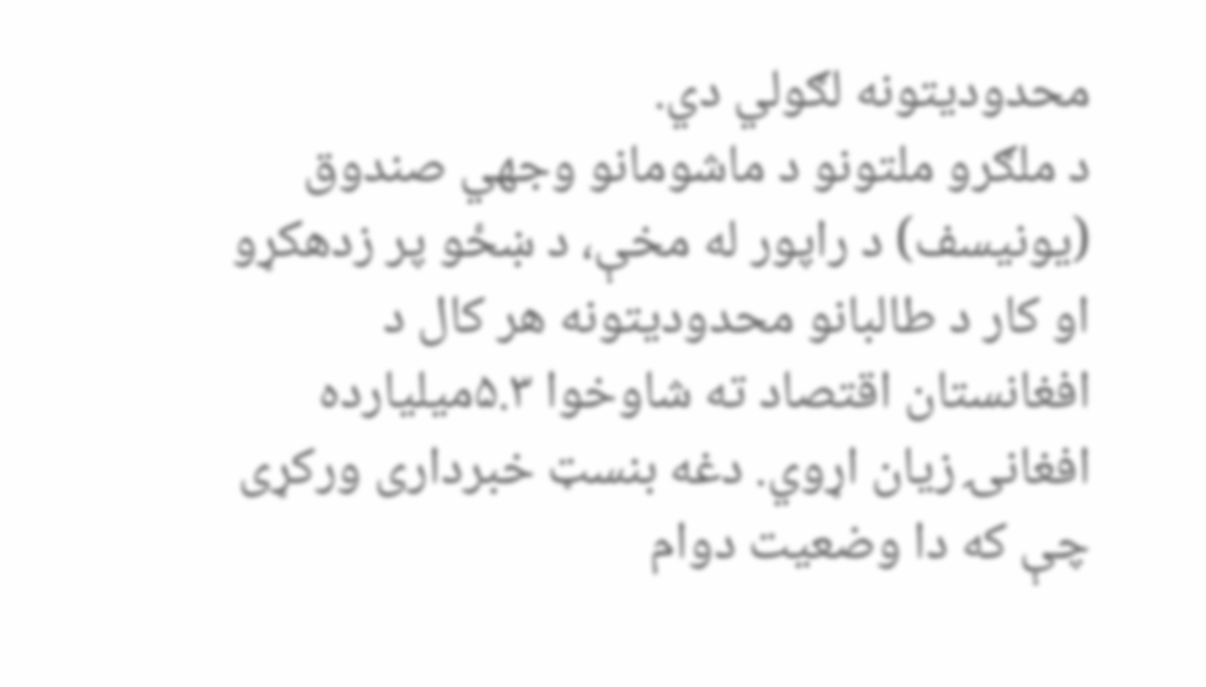محدودیتونه لګولي دي.
د ملګرو ملتونو د ماشومانو وجهي صندوق (یونیسف) د راپور له مخې، د ښځو پر زدهکړو او کار د طالبانو محدودیتونه هر کال د افغانستان اقتصاد ته شاوخوا ۵.۳میلیارده افغانۍ زیان اړوي. دغه بنسټ خبرداری ورکړی چې که دا وضعیت دوام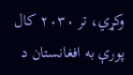وکړي، تر ۲۰۳۰ کال پورې به افغانستان د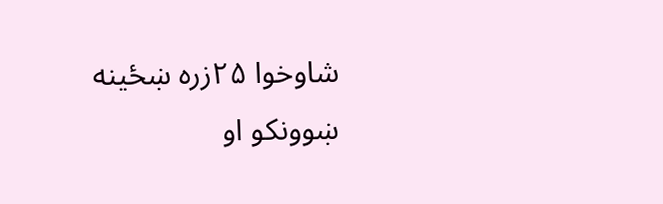شاوخوا ۲۵زره ښځینه ښوونکو او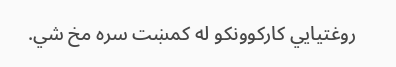روغتیايي کارکوونکو له کمښت سره مخ شي.